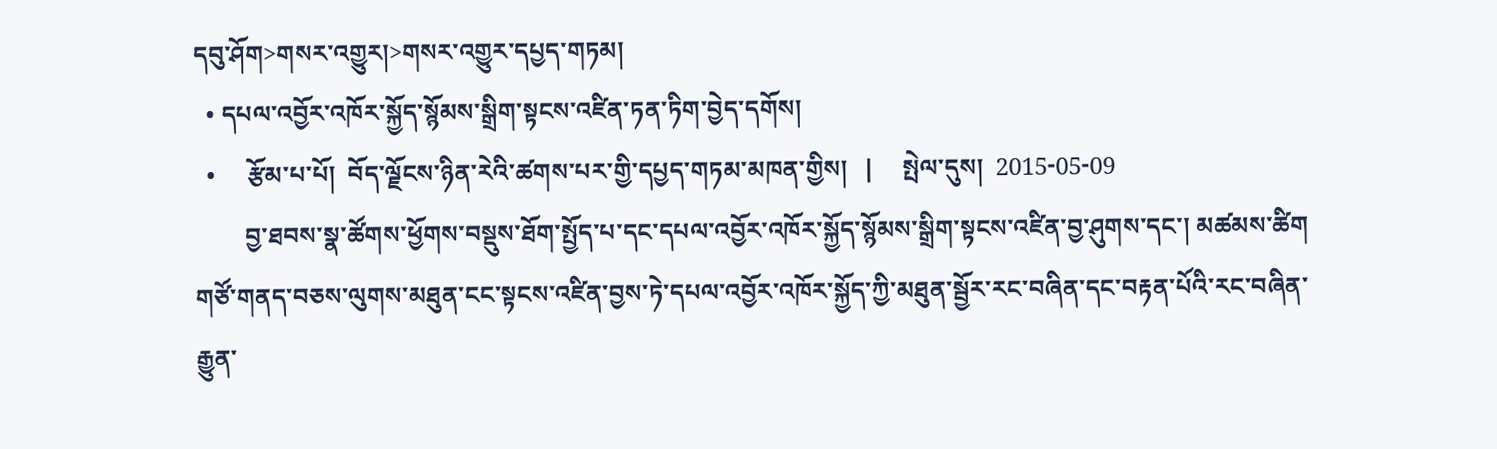དབུ་ཤོག>གསར་འགྱུར།>གསར་འགྱུར་དཔྱད་གཏམ།
  • དཔལ་འབྱོར་འཁོར་སྐྱོད་སྙོམས་སྒྲིག་སྟངས་འཛིན་ཏན་ཏིག་བྱེད་དགོས།
  •     རྩོམ་པ་པོ།  བོད་ལྗོངས་ཉིན་རེའི་ཚགས་པར་གྱི་དཔྱད་གཏམ་མཁན་གྱིས།   |     སྤེལ་དུས།  2015-05-09
        བྱ་ཐབས་སྣ་ཚོགས་ཕྱོགས་བསྡུས་ཐོག་སྤྱོད་པ་དང་དཔལ་འབྱོར་འཁོར་སྐྱོད་སྙོམས་སྒྲིག་སྟངས་འཛིན་བྱ་ཤུགས་དང་། མཚམས་ཚིག གཙོ་གནད་བཅས་ལུགས་མཐུན་ངང་སྟངས་འཛིན་བྱས་ཏེ་དཔལ་འབྱོར་འཁོར་སྐྱོད་ཀྱི་མཐུན་སྦྱོར་རང་བཞིན་དང་བརྟན་པོའི་རང་བཞིན་རྒྱུན་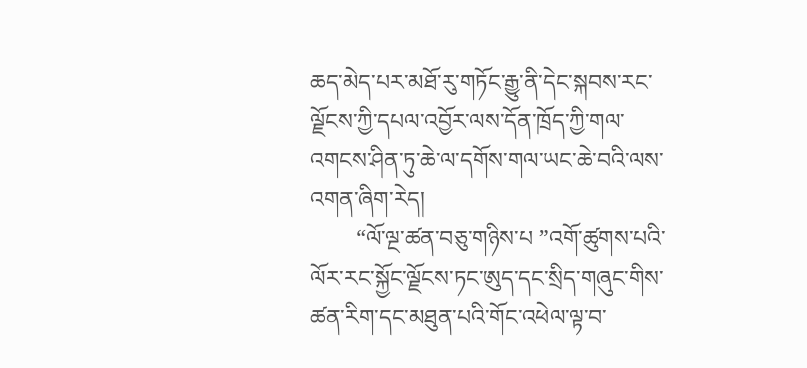ཆད་མེད་པར་མཐོ་རུ་གཏོང་རྒྱུ་ནི་དེང་སྐབས་རང་ལྗོངས་ཀྱི་དཔལ་འབྱོར་ལས་དོན་ཁྲོད་ཀྱི་གལ་ འགངས་ཤིན་ཏུ་ཆེ་ལ་དགོས་གལ་ཡང་ཆེ་བའི་ལས་འགན་ཞིག་རེད།
        “ལོ་ལྔ་ཚན་བཅུ་གཉིས་པ ”འགོ་ཚུགས་པའི་ལོར་རང་སྐྱོང་ལྗོངས་ཏང་ཨུད་དང་སྲིད་གཞུང་གིས་ཚན་རིག་དང་མཐུན་པའི་གོང་འཕེལ་ལྟ་བ་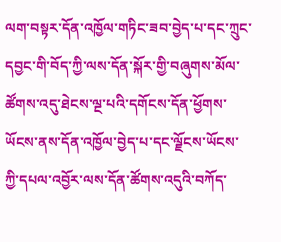ལག་བསྟར་དོན་འཁྱོལ་གཏིང་ཟབ་བྱེད་པ་དང་ཀྲུང་དབྱང་གི་བོད་ཀྱི་ལས་དོན་སྐོར་གྱི་བཞུགས་མོལ་ཚོགས་འདུ་ཐེངས་ལྔ་པའི་དགོངས་དོན་ཕྱོགས་ཡོངས་ནས་དོན་འཁྱོལ་བྱེད་པ་དང་ལྗོངས་ཡོངས་ཀྱི་དཔལ་འབྱོར་ལས་དོན་ཚོགས་འདུའི་བཀོད་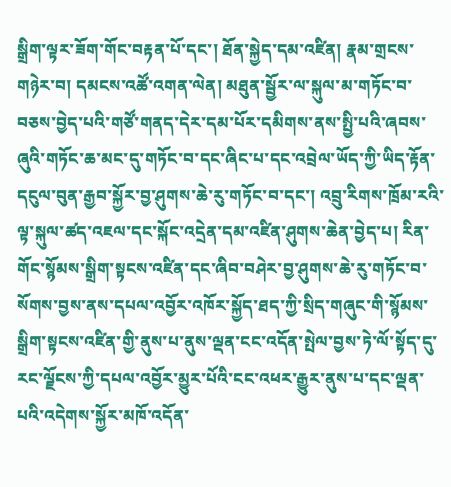སྒྲིག་ལྟར་ཟོག་གོང་བརྟན་པོ་དང་། ཐོན་སྐྱེད་དམ་འཛིན། རྣམ་གྲངས་གཉེར་བ། དམངས་འཚོ་འགན་ལེན། མཐུན་སྦྱོར་ལ་སྐུལ་མ་གཏོང་བ་བཅས་བྱེད་པའི་གཙོ་གནད་དེར་དམ་པོར་དམིགས་ནས་སྤྱི་པའི་ཞབས་ཞུའི་གཏོང་ཆ་མང་དུ་གཏོང་བ་དང་ཞིང་པ་དང་འབྲེལ་ཡོད་ཀྱི་ཡིད་རྟོན་དངུལ་བུན་རྒྱབ་སྐྱོར་བྱ་ཤུགས་ཆེ་རུ་གཏོང་བ་དང་། འབྲུ་རིགས་ཁྲོམ་རའི་ལྟ་སྐུལ་ཚད་འཇལ་དང་སྐོང་འདྲེན་དམ་འཛིན་ཤུགས་ཆེན་བྱེད་པ། རིན་གོང་སྙོམས་སྒྲིག་སྟངས་འཛིན་དང་ཞིབ་བཤེར་བྱ་ཤུགས་ཆེ་རུ་གཏོང་བ་སོགས་བྱས་ནས་དཔལ་འབྱོར་འཁོར་སྐྱོད་ཐད་ཀྱི་སྲིད་གཞུང་གི་སྙོམས་སྒྲིག་སྟངས་འཛིན་གྱི་ནུས་པ་ནུས་ལྡན་ངང་འདོན་སྤེལ་བྱས་ཏེ་ལོ་སྟོད་དུ་རང་ལྗོངས་ཀྱི་དཔལ་འབྱོར་མྱུར་པོའི་ངང་འཕར་རྒྱུར་ནུས་པ་དང་ལྡན་པའི་འདེགས་སྐྱོར་མཁོ་འདོན་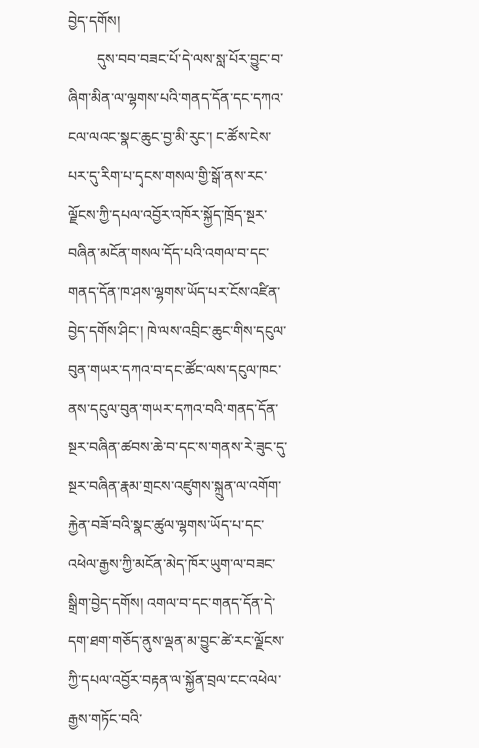བྱེད་དགོས།
        དུས་བབ་བཟང་པོ་དེ་ལས་སླ་པོར་བྱུང་བ་ཞིག་མིན་ལ་ལྷགས་པའི་གནད་དོན་དང་དཀའ་ངལ་ལའང་སྣང་ཆུང་བྱ་མི་རུང་། ང་ཚོས་ངེས་པར་དུ་རིག་པ་དྭངས་གསལ་གྱི་སྒོ་ནས་རང་ལྗོངས་ཀྱི་དཔལ་འབྱོར་འཁོར་སྐྱོད་ཁྲོད་སྔར་བཞིན་མངོན་གསལ་དོད་པའི་འགལ་བ་དང་གནད་དོན་ཁ་ཤས་ལྷགས་ཡོད་པར་ངོས་འཛིན་བྱེད་དགོས་ཤིང་། ཁེ་ལས་འབྲིང་ཆུང་གིས་དངུལ་བུན་གཡར་དཀའ་བ་དང་ཚོང་ལས་དངུལ་ཁང་ནས་དངུལ་བུན་གཡར་དཀའ་བའི་གནད་དོན་སྔར་བཞིན་ཚབས་ཆེ་བ་དང་ས་གནས་རེ་ཟུང་དུ་སྔར་བཞིན་རྣམ་གྲངས་འཛུགས་སྐྲུན་ལ་འགོག་རྐྱེན་བཟོ་བའི་སྣང་ཚུལ་ལྷགས་ཡོད་པ་དང་འཕེལ་རྒྱས་ཀྱི་མངོན་མེད་ཁོར་ཡུག་ལ་བཟང་སྒྲིག་བྱེད་དགོས། འགལ་བ་དང་གནད་དོན་དེ་དག་ཐག་གཅོད་ནུས་ལྡན་མ་བྱུང་ཚེ་རང་ལྗོངས་ཀྱི་དཔལ་འབྱོར་བརྟན་ལ་སྐྱོན་བྲལ་ངང་འཕེལ་རྒྱས་གཏོང་བའི་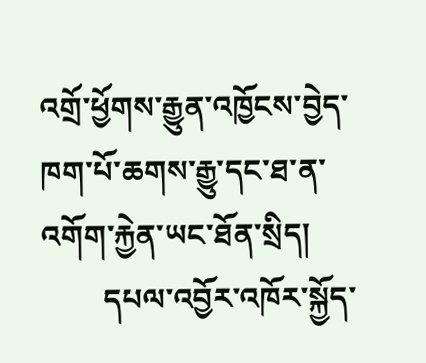འགྲོ་ཕྱོགས་རྒྱུན་འཁྱོངས་བྱེད་ཁག་པོ་ཆགས་རྒྱུ་དང་ཐ་ན་འགོག་རྐྱེན་ཡང་ཐོན་སྲིད།
        དཔལ་འབྱོར་འཁོར་སྐྱོད་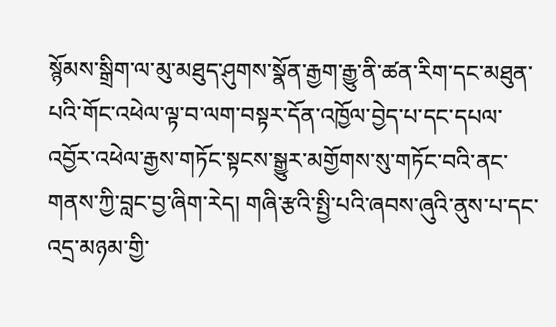སྙོམས་སྒྲིག་ལ་མུ་མཐུད་ཤུགས་སྣོན་རྒྱག་རྒྱུ་ནི་ཚན་རིག་དང་མཐུན་པའི་གོང་འཕེལ་ལྟ་བ་ལག་བསྟར་དོན་འཁྱོལ་བྱེད་པ་དང་དཔལ་འབྱོར་འཕེལ་རྒྱས་གཏོང་སྟངས་སྒྱུར་མགྱོགས་སུ་གཏོང་བའི་ནང་གནས་ཀྱི་བླང་བྱ་ཞིག་རེད། གཞི་རྩའི་སྤྱི་པའི་ཞབས་ཞུའི་ནུས་པ་དང་འདྲ་མཉམ་གྱི་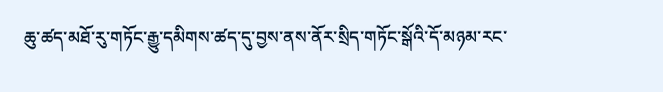ཆུ་ཚད་མཐོ་རུ་གཏོང་རྒྱུ་དམིགས་ཚད་དུ་བྱས་ནས་ནོར་སྲིད་གཏོང་སྒོའི་དོ་མཉམ་རང་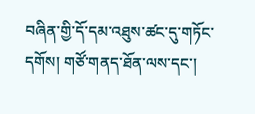བཞིན་གྱི་དོ་དམ་འཐུས་ཚང་དུ་གཏོང་དགོས། གཙོ་གནད་ཐོན་ལས་དང་།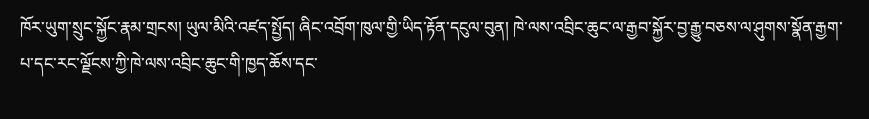ཁོར་ཡུག་སྲུང་སྐྱོང་རྣམ་གྲངས། ཡུལ་མིའི་འཛད་སྤྱོད། ཞིང་འབྲོག་ཁུལ་གྱི་ཡིད་རྟོན་དངུལ་བུན། ཁེ་ལས་འབྲིང་ཆུང་ལ་རྒྱབ་སྐྱོར་བྱ་རྒྱུ་བཅས་ལ་ཤུགས་སྣོན་རྒྱག་པ་དང་རང་ལྗོངས་ཀྱི་ཁེ་ལས་འབྲིང་ཆུང་གི་ཁྱད་ཆོས་དང་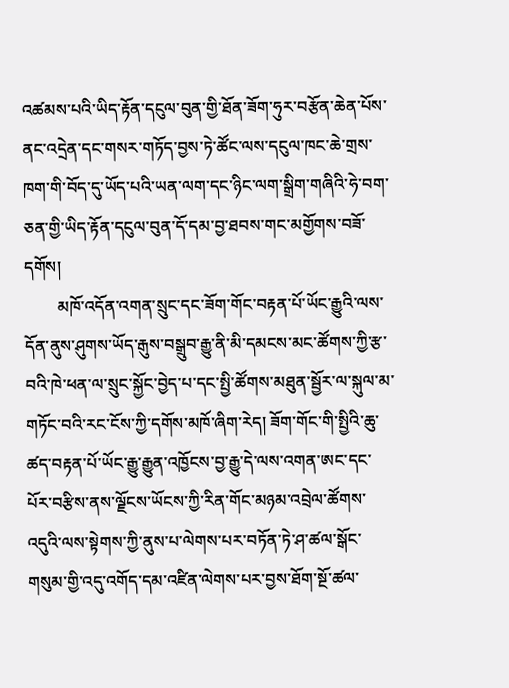འཚམས་པའི་ཡིད་རྟོན་དངུལ་བུན་གྱི་ཐོན་ཟོག་ཧུར་བརྩོན་ཆེན་པོས་ནང་འདྲེན་དང་གསར་གཏོད་བྱས་ཏེ་ཚོང་ལས་དངུལ་ཁང་ཆེ་གྲས་ཁག་གི་བོད་དུ་ཡོད་པའི་ཡན་ལག་དང་ཉིང་ལག་སྒྲིག་གཞིའི་ཧེ་བག་ཅན་གྱི་ཡིད་རྟོན་དངུལ་བུན་དོ་དམ་བྱ་ཐབས་གང་མགྱོགས་བཟོ་དགོས།
        མཁོ་འདོན་འགན་སྲུང་དང་ཟོག་གོང་བརྟན་པོ་ཡོང་རྒྱུའི་ལས་དོན་ནུས་ཤུགས་ཡོད་རྒུས་བསྒྲུབ་རྒྱུ་ནི་མི་དམངས་མང་ཚོགས་ཀྱི་རྩ་བའི་ཁེ་ཕན་ལ་སྲུང་སྐྱོང་བྱེད་པ་དང་སྤྱི་ཚོགས་མཐུན་སྦྱོར་ལ་སྐུལ་མ་གཏོང་བའི་རང་ངོས་ཀྱི་དགོས་མཁོ་ཞིག་རེད། ཟོག་གོང་གི་སྤྱིའི་ཆུ་ཚད་བརྟན་པོ་ཡོང་རྒྱུ་རྒྱུན་འཁྱོངས་བྱ་རྒྱུ་དེ་ལས་འགན་ཨང་དང་པོར་བརྩིས་ནས་ལྗོངས་ཡོངས་ཀྱི་རིན་གོང་མཉམ་འབྲེལ་ཚོགས་འདུའི་ལས་སྟེགས་ཀྱི་ནུས་པ་ལེགས་པར་བཏོན་ཏེ་ཤ་ཚལ་སྒོང་གསུམ་གྱི་འདུ་འགོད་དམ་འཛིན་ལེགས་པར་བྱས་ཐོག་སྔོ་ཚལ་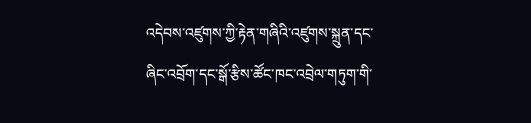འདེབས་འཛུགས་ཀྱི་རྟེན་གཞིའི་འཛུགས་སྐྲུན་དང་ཞིང་འབྲོག་དང་སྒོ་རྩིས་ཚོང་ཁང་འབྲེལ་གཏུག་གི་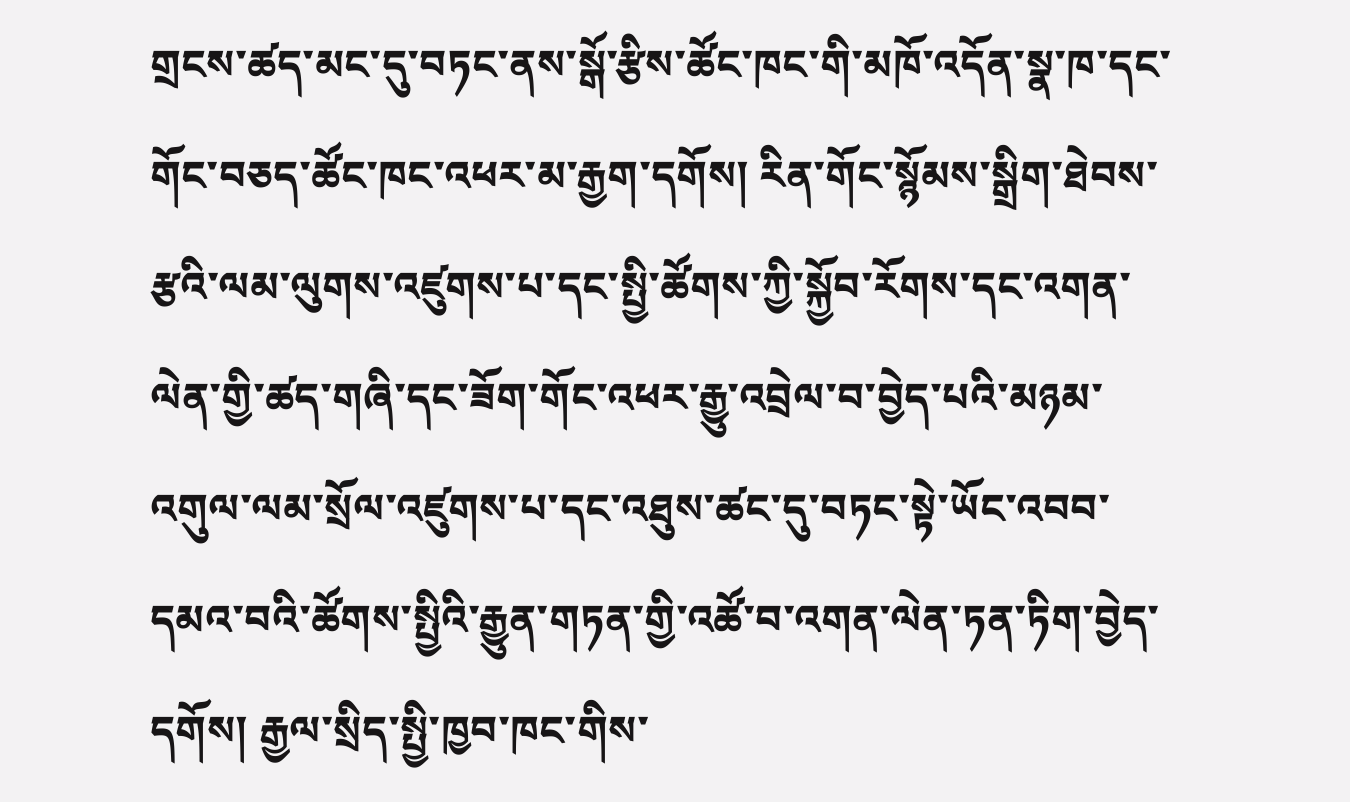གྲངས་ཚད་མང་དུ་བཏང་ནས་སྒོ་རྩིས་ཚོང་ཁང་གི་མཁོ་འདོན་སྣ་ཁ་དང་གོང་བཅད་ཚོང་ཁང་འཕར་མ་རྒྱག་དགོས། རིན་གོང་སྙོམས་སྒྲིག་ཐེབས་རྩའི་ལམ་ལུགས་འཛུགས་པ་དང་སྤྱི་ཚོགས་ཀྱི་སྐྱོབ་རོགས་དང་འགན་ལེན་གྱི་ཚད་གཞི་དང་ཟོག་གོང་འཕར་རྒྱུ་འབྲེལ་བ་བྱེད་པའི་མཉམ་འགུལ་ལམ་སྲོལ་འཛུགས་པ་དང་འཐུས་ཚང་དུ་བཏང་སྟེ་ཡོང་འབབ་དམའ་བའི་ཚོགས་སྤྱིའི་རྒྱུན་གཏན་གྱི་འཚོ་བ་འགན་ལེན་ཏན་ཏིག་བྱེད་དགོས། རྒྱལ་སྲིད་སྤྱི་ཁྱབ་ཁང་གིས་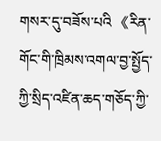གསར་དུ་བཟོས་པའི 《རིན་གོང་གི་ཁྲིམས་འགལ་བྱ་སྤྱོད་ཀྱི་སྲིད་འཛིན་ཆད་གཅོད་ཀྱི་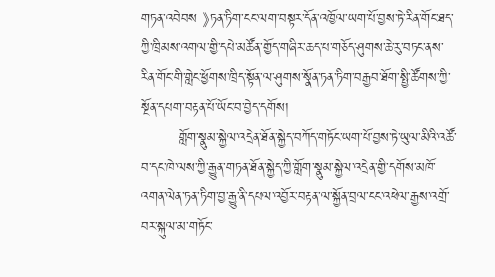གཏན་འབེབས 》ཏན་ཏིག་ངང་ལག་བསྟར་དོན་འཁྱོལ་ཡག་པོ་བྱས་ཏེ་རིན་གོང་ཐད་ཀྱི་ཁྲིམས་འགལ་གྱི་དཔེ་མཚོན་གྱོད་གཞིར་ཆད་པ་གཅོད་ཤུགས་ཆེ་རུ་བཏང་ནས་རིན་གོང་གི་གླེང་ཕྱོགས་ཁྲིད་སྟོན་ལ་ཤུགས་སྣོན་ཏན་ཏིག་བརྒྱབ་ཐོག་སྤྱི་ཚོགས་ཀྱི་སྔོན་དཔག་བརྟན་པོ་ཡོང་བ་བྱེད་དགོས།
        གློག་སྣུམ་སྐྱེལ་འདྲེན་ཐོན་སྐྱེད་བཀོད་གཏོང་ཡག་པོ་བྱས་ཏེ་ཡུལ་མིའི་འཚོ་བ་དང་ཁེ་ལས་ཀྱི་རྒྱུན་གཏན་ཐོན་སྐྱེད་ཀྱི་གློག་སྣུམ་སྐྱེལ་འདྲེན་གྱི་དགོས་མཁོ་འགན་ལེན་ཏན་ཏིག་བྱ་རྒྱུ་ནི་དཔལ་འབྱོར་བརྟན་ལ་སྐྱོན་བྲལ་ངང་འཕེལ་རྒྱས་འགྲོ་བར་སྐུལ་མ་གཏོང་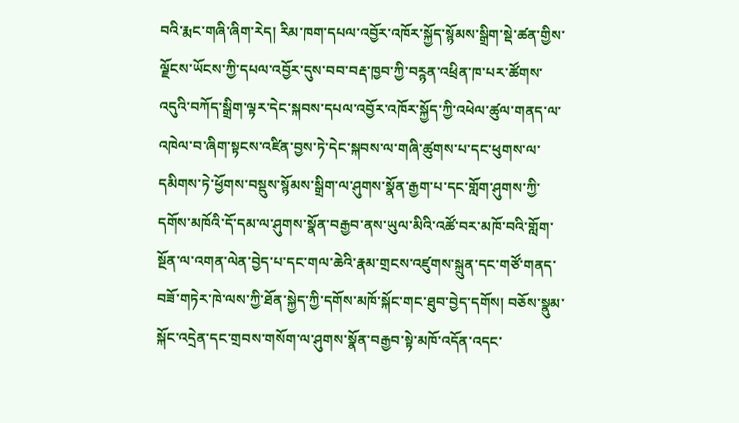བའི་རྨང་གཞི་ཞིག་རེད། རིམ་ཁག་དཔལ་འབྱོར་འཁོར་སྐྱོད་སྙོམས་སྒྲིག་སྡེ་ཚན་གྱིས་ལྗོངས་ཡོངས་ཀྱི་དཔལ་འབྱོར་དུས་བབ་བརྡ་ཁྱབ་ཀྱི་བཪྙན་འཕྲིན་ཁ་པར་ཚོགས་འདུའི་བཀོད་སྒྲིག་ལྟར་དེང་སྐབས་དཔལ་འབྱོར་འཁོར་སྐྱོད་ཀྱི་འཕེལ་ཚུལ་གནད་ལ་འཁེལ་བ་ཞིག་སྟངས་འཛིན་བྱས་ཏེ་དེང་སྐབས་ལ་གཞི་ཚུགས་པ་དང་ཕུགས་ལ་དམིགས་ཏེ་ཕྱོགས་བསྡུས་སྙོམས་སྒྲིག་ལ་ཤུགས་སྣོན་རྒྱག་པ་དང་གློག་ཤུགས་ཀྱི་དགོས་མཁོའི་དོ་དམ་ལ་ཤུགས་སྣོན་བརྒྱབ་ནས་ཡུལ་མིའི་འཚོ་བར་མཁོ་བའི་གློག་སྔོན་ལ་འགན་ལེན་བྱེད་པ་དང་གལ་ཆེའི་རྣམ་གྲངས་འཛུགས་སྐྲུན་དང་གཙོ་གནད་བཟོ་གཏེར་ཁེ་ལས་ཀྱི་ཐོན་སྐྱེད་ཀྱི་དགོས་མཁོ་སྐོང་གང་ཐུབ་བྱེད་དགོས། བཅོས་སྣུམ་སྐོང་འདྲེན་དང་གྲབས་གསོག་ལ་ཤུགས་སྣོན་བརྒྱབ་སྟེ་མཁོ་འདོན་འདང་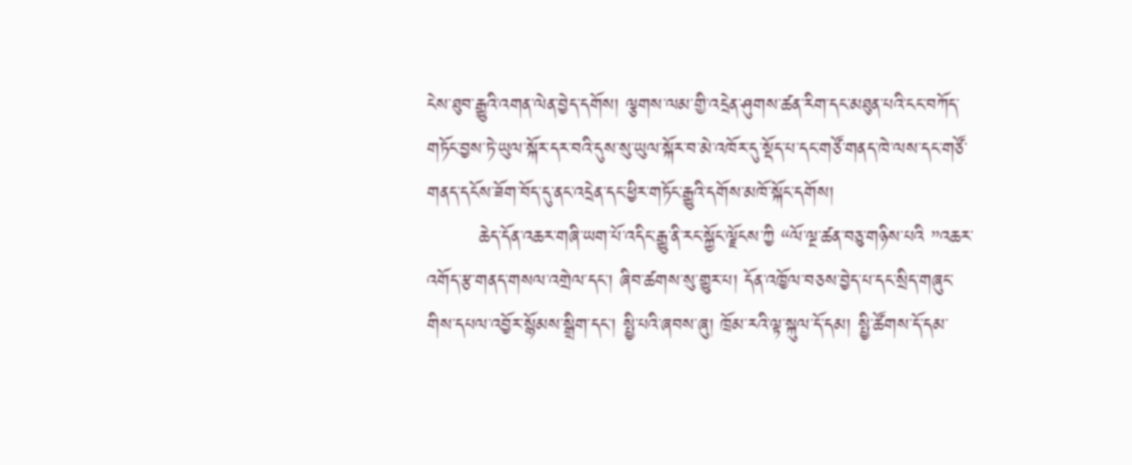ངེས་ཐུབ་རྒྱུའི་འགན་ལེན་བྱེད་དགོས། ལྕགས་ལམ་གྱི་འདྲེན་ཤུགས་ཚན་རིག་དང་མཐུན་པའི་ངང་བཀོད་གཏོང་བྱས་ཏེ་ཡུལ་སྐོར་དར་བའི་དུས་སུ་ཡུལ་སྐོར་བ་མེ་འཁོར་དུ་སྡོད་པ་དང་གཙོ་གནད་ཁེ་ལས་དང་གཙོ་གནད་དངོས་ཟོག་བོད་དུ་ནང་འདྲེན་དང་ཕྱིར་གཏོང་རྒྱུའི་དགོས་མཁོ་སྐོང་དགོས།
        ཆེད་དོན་འཆར་གཞི་ཡག་པོ་འདིང་རྒྱུ་ནི་རང་སྐྱོང་ལྗོངས་ཀྱི “ལོ་ལྔ་ཚན་བཅུ་གཉིས་པའི ”འཆར་འགོད་རྩ་གནད་གསལ་འགྲེལ་དང་། ཞིབ་ཚགས་སུ་གྱུར་པ། དོན་འཁྱོལ་བཅས་བྱེད་པ་དང་སྲིད་གཞུང་གིས་དཔལ་འབྱོར་སྙོམས་སྒྲིག་དང་། སྤྱི་པའི་ཞབས་ཞུ། ཁྲོམ་རའི་ལྟ་སྐུལ་དོ་དམ། སྤྱི་ཚོགས་དོ་དམ་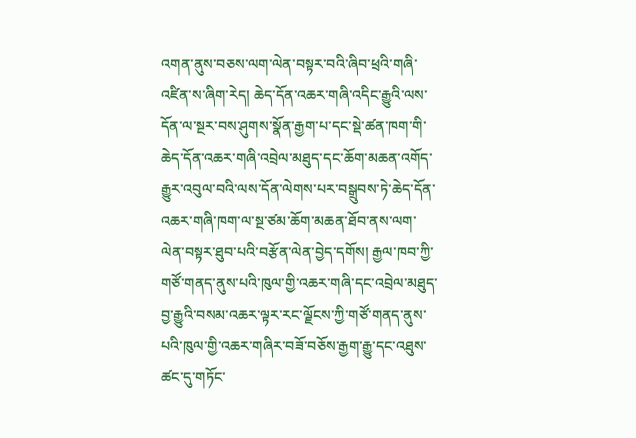འགན་ནུས་བཅས་ལག་ལེན་བསྟར་བའི་ཞིབ་ཕྲའི་གཞི་འཛིན་ས་ཞིག་རེད། ཆེད་དོན་འཆར་གཞི་འདིང་རྒྱུའི་ལས་དོན་ལ་སྔར་བས་ཤུགས་སྣོན་རྒྱག་པ་དང་སྡེ་ཚན་ཁག་གི་ཆེད་དོན་འཆར་གཞི་འབྲེལ་མཐུད་དང་ཆོག་མཆན་འགོད་རྒྱུར་འབུལ་བའི་ལས་དོན་ལེགས་པར་བསྒྲུབས་ཏེ་ཆེད་དོན་འཆར་གཞི་ཁག་ལ་སྔ་ཙམ་ཆོག་མཆན་ཐོབ་ནས་ལག་ལེན་བསྟར་ཐུབ་པའི་བརྩོན་ལེན་བྱེད་དགོས། རྒྱལ་ཁབ་ཀྱི་གཙོ་གནད་ནུས་པའི་ཁུལ་གྱི་འཆར་གཞི་དང་འབྲེལ་མཐུད་བྱ་རྒྱུའི་བསམ་འཆར་ལྟར་རང་ལྗོངས་ཀྱི་གཙོ་གནད་ནུས་པའི་ཁུལ་གྱི་འཆར་གཞིར་བཟོ་བཅོས་རྒྱག་རྒྱུ་དང་འཐུས་ཚང་དུ་གཏོང་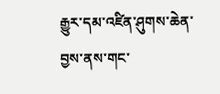རྒྱུར་དམ་འཛིན་ཤུགས་ཆེན་བྱས་ནས་གང་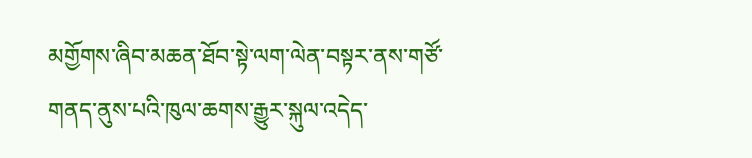མགྱོགས་ཞིབ་མཆན་ཐོབ་སྟེ་ལག་ལེན་བསྟར་ནས་གཙོ་གནད་ནུས་པའི་ཁུལ་ཆགས་རྒྱུར་སྐུལ་འདེད་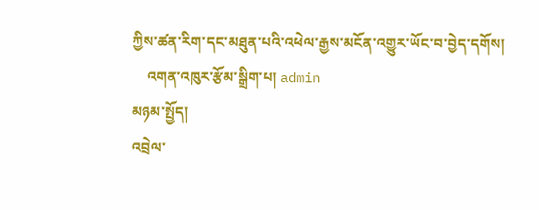ཀྱིས་ཚན་རིག་དང་མཐུན་པའི་འཕེལ་རྒྱས་མངོན་འགྱུར་ཡོང་བ་བྱེད་དགོས།
    འགན་འཁུར་རྩོམ་སྒྲིག་པ། admin
མཉམ་སྤྱོད།
འབྲེལ་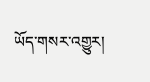ཡོད་གསར་འགྱུར།